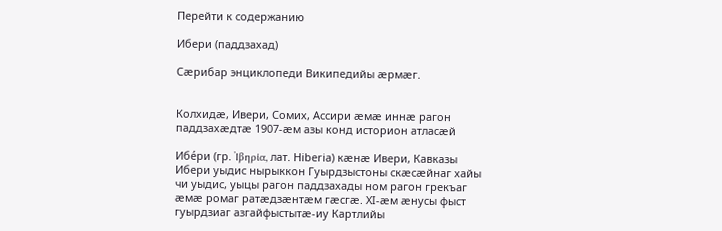Перейти к содержанию

Ибери (паддзахад)

Сæрибар энциклопеди Википедийы æрмæг.


Колхидæ, Ивери, Сомих, Ассири æмæ иннæ рагон паддзахæдтæ 1907-æм азы конд историон атласæй

Ибе́ри (гр. Ἰβηρία, лат. Hiberia) кæнæ Ивери, Кавказы Ибери уыдис нырыккон Гуырдзыстоны скæсæйнаг хайы чи уыдис, уыцы рагон паддзахады ном рагон грекъаг æмæ ромаг ратæдзæнтæм гæсгæ. XI-æм æнусы фыст гуырдзиаг азгайфыстытæ-иу Картлийы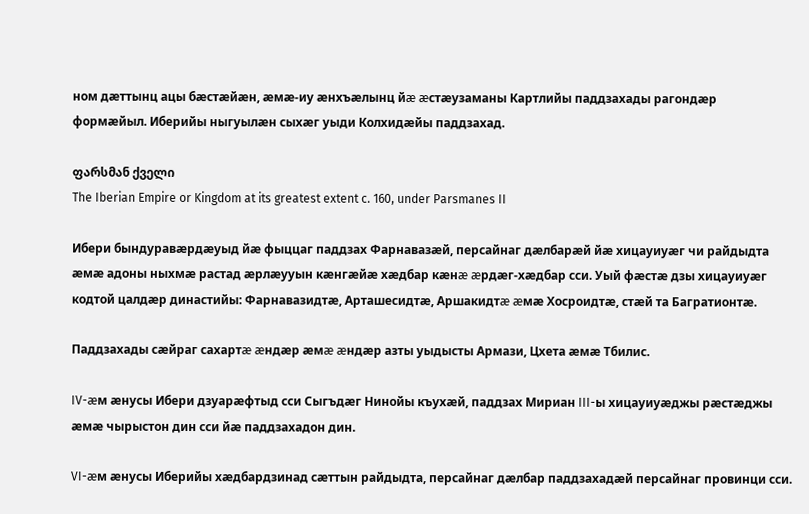ном дæттынц ацы бæстæйæн, æмæ-иу æнхъæлынц йæ æстæузаманы Картлийы паддзахады рагондæр формæйыл. Иберийы ныгуылæн сыхæг уыди Колхидæйы паддзахад.

ფარსმან ქველი
The Iberian Empire or Kingdom at its greatest extent c. 160, under Parsmanes II

Ибери бындуравæрдæуыд йæ фыццаг паддзах Фарнавазæй, персайнаг дæлбарæй йæ хицауиуæг чи райдыдта æмæ адоны ныхмæ растад æрлæууын кæнгæйæ хæдбар кæнæ æрдæг-хæдбар сси. Уый фæстæ дзы хицауиуæг кодтой цалдæр династийы: Фарнавазидтæ, Арташесидтæ, Аршакидтæ æмæ Хосроидтæ, стæй та Багратионтæ.

Паддзахады сæйраг сахартæ æндæр æмæ æндæр азты уыдысты Армази, Цхета æмæ Тбилис.

IV-æм æнусы Ибери дзуарæфтыд сси Сыгъдæг Нинойы къухæй, паддзах Мириан III-ы хицауиуæджы рæстæджы æмæ чырыстон дин сси йæ паддзахадон дин.

VI-æм æнусы Иберийы хæдбардзинад сæттын райдыдта, персайнаг дæлбар паддзахадæй персайнаг провинци сси.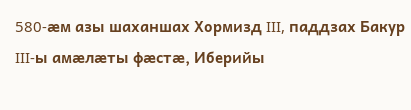580-æм азы шаханшах Хормизд III, паддзах Бакур III-ы амæлæты фæстæ, Иберийы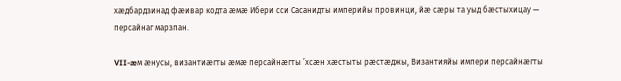хæдбардзинад фæивар кодта æмæ Ибери сси Сасанидты империйы провинци, йæ сæры та уыд бæстыхицау — персайнаг марзпан.

VII-æм æнусы, византиæгты æмæ персайнæгты ’хсæн хæстыты рæстæджы, Византияйы импери персайнæгты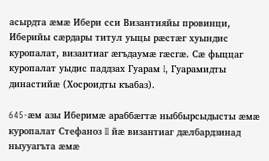асырдта æмæ Ибери сси Византияйы провинци, Иберийы сæрдары титул уыцы рæстæг хуындис куропалат, византиаг æгъдаумæ гæсгæ. Сæ фыццаг куропалат уыдис паддзах Гуарам I, Гуарамидты династийæ (Хосроидты къабаз).

645-æм азы Иберимæ араббæгтæ ныббырсыдысты æмæ куропалат Стефаноз II йæ византиаг дæлбардзинад ныууагъта æмæ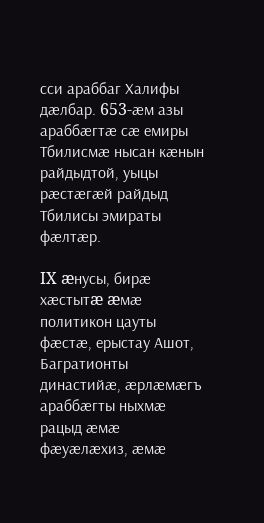сси араббаг Халифы дæлбар. 653-æм азы араббæгтæ сæ емиры Тбилисмæ нысан кæнын райдыдтой, уыцы рæстæгæй райдыд Тбилисы эмираты фæлтæр.

IX æнусы, бирæ хæстытæ æмæ политикон цауты фæстæ, ерыстау Ашот, Багратионты династийæ, æрлæмæгъ араббæгты ныхмæ рацыд æмæ фæуæлæхиз, æмæ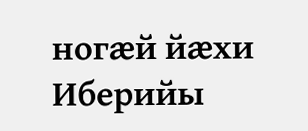ногæй йæхи Иберийы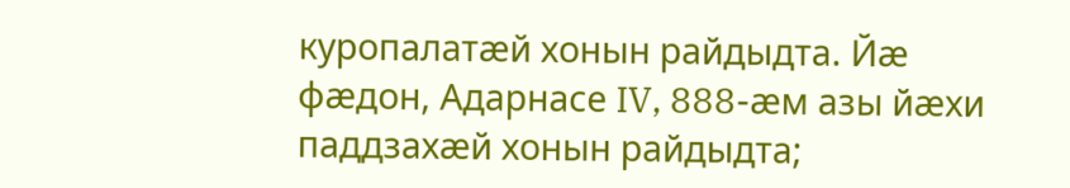куропалатæй хонын райдыдта. Йæ фæдон, Адарнасе IV, 888-æм азы йæхи паддзахæй хонын райдыдта;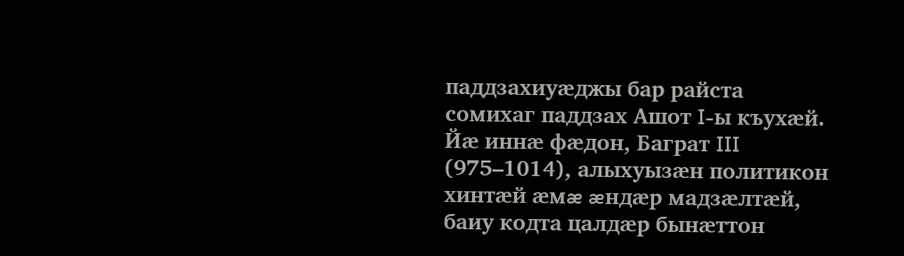паддзахиуæджы бар райста сомихаг паддзах Ашот I-ы къухæй. Йæ иннæ фæдон, Баграт III (975–1014), алыхуызæн политикон хинтæй æмæ æндæр мадзæлтæй, баиу кодта цалдæр бынæттон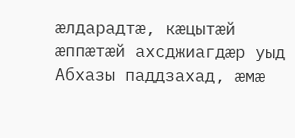æлдарадтæ, кæцытæй æппæтæй ахсджиагдæр уыд Абхазы паддзахад, æмæ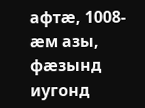афтæ, 1008-æм азы, фæзынд иугонд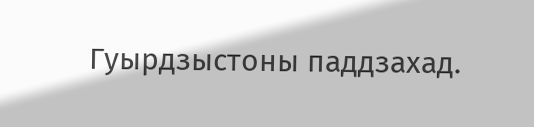Гуырдзыстоны паддзахад.